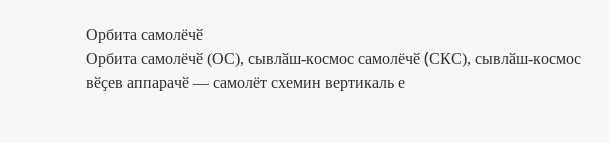Орбита самолёчӗ
Орбита самолёчӗ (ОС), сывлӑш-космос самолёчӗ (CКС), сывлӑш-космос вӗҫев аппарачӗ — самолёт схемин вертикаль е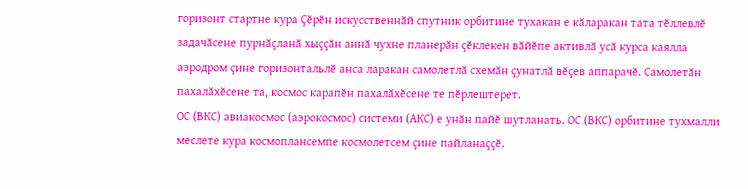горизонт стартне кура Ҫӗрӗн искусственнӑй спутник орбитине тухакан е кӑларакан тата тӗллевлӗ задачӑсене пурнӑҫланӑ хыҫҫӑн аннӑ чухне планерӑн ҫӗклекен вӑйӗпе активлӑ усӑ курса каялла аэродром ҫине горизонтальлӗ анса ларакан самолетлӑ схемӑн ҫунатлӑ вӗҫев аппарачӗ. Самолетӑн пахалӑхӗсене та, космос карапӗн пахалӑхӗсене те пӗрлештерет.
ОС (ВКС) авиакосмос (аэрокосмос) системи (АКС) е унӑн пайӗ шутланать. ОС (ВКС) орбитине тухмалли меслете кура космоплансемпе космолетсем ҫине пайланаҫҫӗ.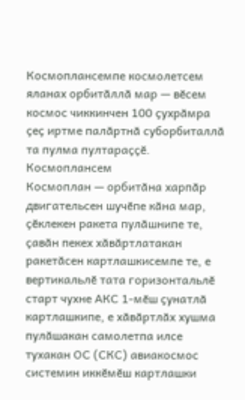Космоплансемпе космолетсем яланах орбитӑллӑ мар — вӗсем космос чиккинчен 100 ҫухрӑмра ҫеҫ иртме палӑртнӑ суборбиталлӑ та пулма пултараҫҫӗ.
Космоплансем
Космоплан — орбитӑна харпӑр двигательсен шучӗпе кӑна мар, ҫӗклекен ракета пулӑшнипе те, ҫавӑн пекех хӑвӑртлатакан ракетӑсен картлашкисемпе те, е вертикальлӗ тата горизонтальлӗ старт чухне АКС 1-мӗш ҫунатлӑ картлашкипе, е хӑвӑртлӑх хушма пулӑшакан самолетпа илсе тухакан ОС (СКС) авиакосмос системин иккӗмӗш картлашки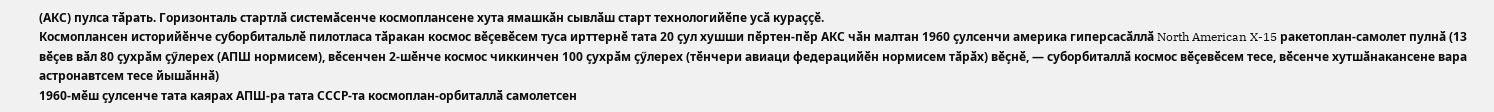(АКС) пулса тӑрать. Горизонталь стартлӑ системӑсенче космоплансене хута ямашкӑн сывлӑш старт технологийӗпе усӑ кураҫҫӗ.
Космоплансен историйӗнче суборбитальлӗ пилотласа тӑракан космос вӗҫевӗсем туса ирттернӗ тата 20 ҫул хушши пӗртен-пӗр АКС чӑн малтан 1960 ҫулсенчи америка гиперсасӑллӑ North American X-15 ракетоплан-самолет пулнӑ (13 вӗҫев вӑл 80 ҫухрӑм ҫӳлерех (АПШ нормисем), вӗсенчен 2-шӗнче космос чиккинчен 100 ҫухрӑм ҫӳлерех (тӗнчери авиаци федерацийӗн нормисем тӑрӑх) вӗҫнӗ, — суборбиталлӑ космос вӗҫевӗсем тесе, вӗсенче хутшӑнакансене вара астронавтсем тесе йышӑннӑ)
1960-мӗш ҫулсенче тата каярах АПШ-ра тата СССР-та космоплан-орбиталлӑ самолетсен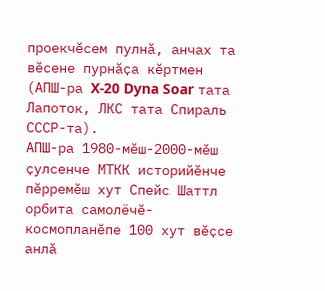проекчӗсем пулнӑ, анчах та вӗсене пурнӑҫа кӗртмен (АПШ-ра X-20 Dyna Soar тата Лапоток, ЛКС тата Спираль СССР-та).
АПШ-ра 1980-мӗш-2000-мӗш ҫулсенче МТКК историйӗнче пӗрремӗш хут Спейс Шаттл орбита самолёчӗ-космопланӗпе 100 хут вӗҫсе анлӑ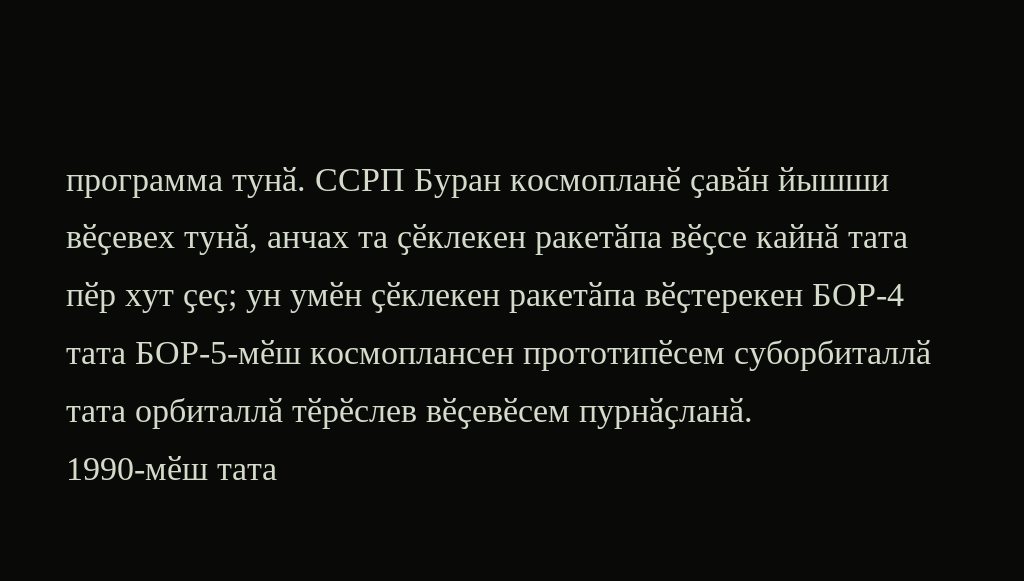программа тунӑ. ССРП Буран космопланӗ ҫавӑн йышши вӗҫевех тунӑ, анчах та ҫӗклекен ракетӑпа вӗҫсе кайнӑ тата пӗр хут ҫеҫ; ун умӗн ҫӗклекен ракетӑпа вӗҫтерекен БОР-4 тата БОР-5-мӗш космоплансен прототипӗсем суборбиталлӑ тата орбиталлӑ тӗрӗслев вӗҫевӗсем пурнӑҫланӑ.
1990-мӗш тата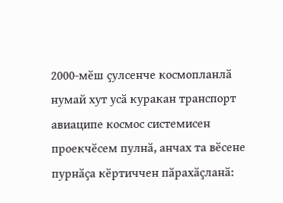2000-мӗш ҫулсенче космопланлӑ нумай хут усӑ куракан транспорт авиаципе космос системисен проекчӗсем пулнӑ, анчах та вӗсене пурнӑҫа кӗртиччен пӑрахӑҫланӑ: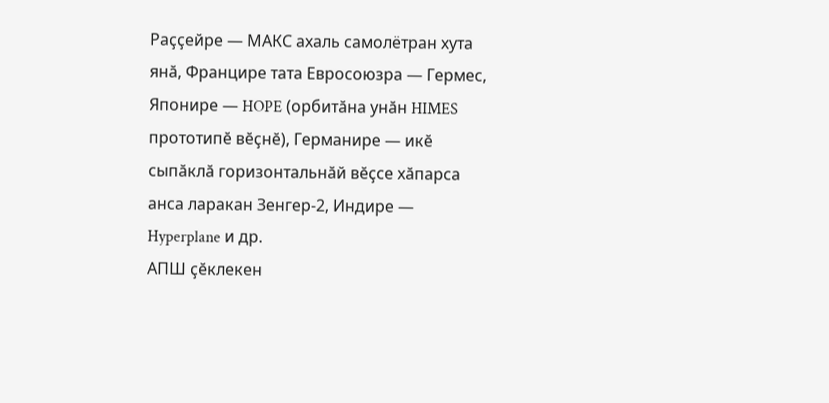Раҫҫейре — МАКС ахаль самолётран хута янӑ, Францире тата Евросоюзра — Гермес, Японире — HOPE (орбитӑна унӑн HIMES прототипӗ вӗҫнӗ), Германире — икӗ сыпӑклӑ горизонтальнӑй вӗҫсе хӑпарса анса ларакан Зенгер-2, Индире — Hyperplane и др.
АПШ ҫӗклекен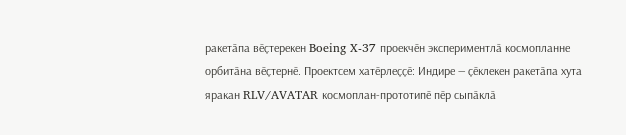ракетӑпа вӗҫтерекен Boeing X-37 проекчӗн экспериментлӑ космопланне орбитӑна вӗҫтернӗ. Проектсем хатӗрлеҫҫӗ: Индире — ҫӗклекен ракетӑпа хута яракан RLV/AVATAR космоплан-прототипӗ пӗр сыпӑклӑ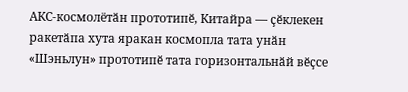АКС-космолётӑн прототипӗ, Китайра — ҫӗклекен ракетӑпа хута яракан космопла тата унӑн «Шэньлун» прототипӗ тата горизонтальнӑй вӗҫсе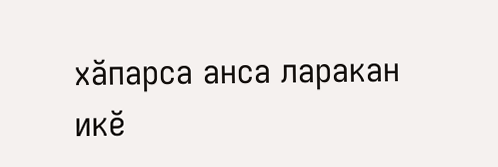хӑпарса анса ларакан икӗ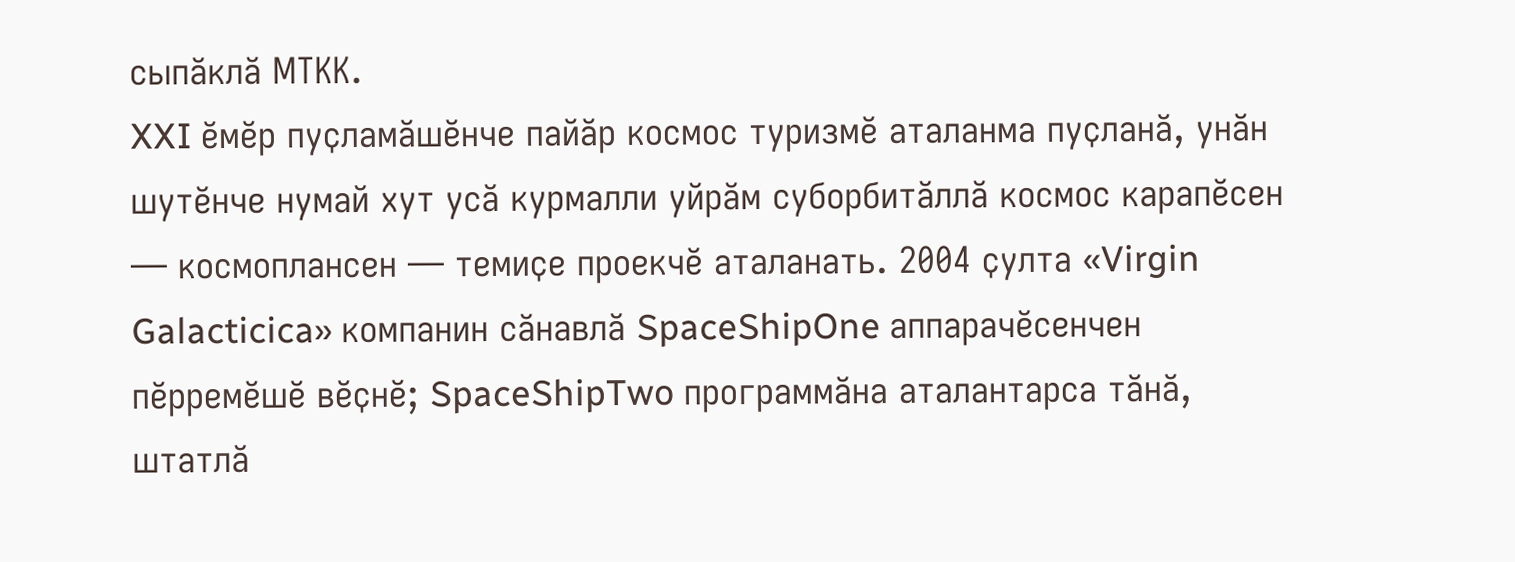сыпӑклӑ МТКК.
XXI ӗмӗр пуҫламӑшӗнче пайӑр космос туризмӗ аталанма пуҫланӑ, унӑн шутӗнче нумай хут усӑ курмалли уйрӑм суборбитӑллӑ космос карапӗсен — космоплансен — темиҫе проекчӗ аталанать. 2004 ҫулта «Virgin Galacticica» компанин сӑнавлӑ SpaceShipOne аппарачӗсенчен пӗрремӗшӗ вӗҫнӗ; SpaceShipTwo программӑна аталантарса тӑнӑ, штатлӑ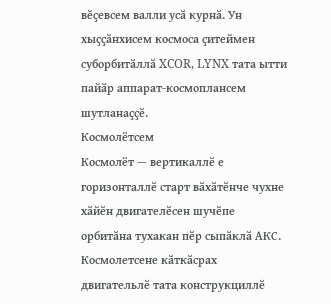вӗҫевсем валли усӑ курнӑ. Ун хыҫҫӑнхисем космоса ҫитеймен суборбитӑллӑ XCOR, LYNX тата ытти пайӑр аппарат-космоплансем шутланаҫҫӗ.
Космолётсем
Космолёт — вертикаллӗ е горизонталлӗ старт вӑхӑтӗнче чухне хӑйӗн двигателӗсен шучӗпе орбитӑна тухакан пӗр сыпӑклӑ АКС.
Космолетсене кӑткӑсрах двигательлӗ тата конструкциллӗ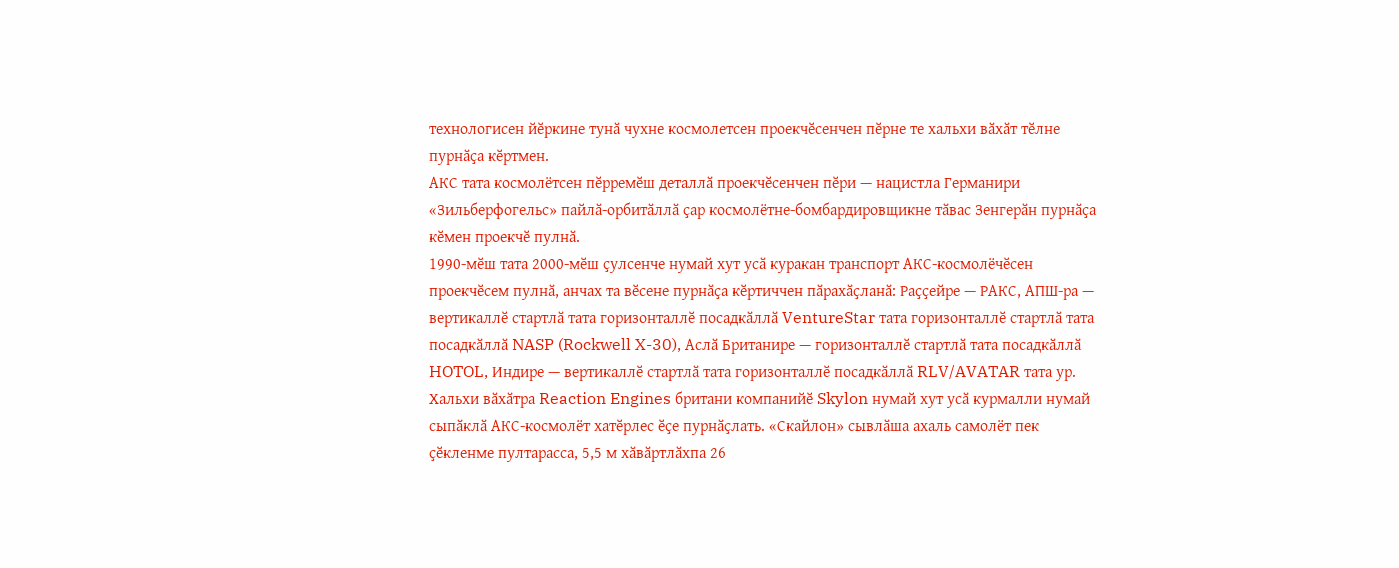технологисен йӗркине тунӑ чухне космолетсен проекчӗсенчен пӗрне те хальхи вӑхӑт тӗлне пурнӑҫа кӗртмен.
АКС тата космолётсен пӗрремӗш деталлӑ проекчӗсенчен пӗри — нацистла Германири «Зильберфогельс» пайлӑ-орбитӑллӑ ҫар космолётне-бомбардировщикне тӑвас Зенгерӑн пурнӑҫа кӗмен проекчӗ пулнӑ.
1990-мӗш тата 2000-мӗш ҫулсенче нумай хут усӑ куракан транспорт АКС-космолёчӗсен проекчӗсем пулнӑ, анчах та вӗсене пурнӑҫа кӗртиччен пӑрахӑҫланӑ: Раҫҫейре — РАКС, АПШ-ра — вертикаллӗ стартлӑ тата горизонталлӗ посадкӑллӑ VentureStar тата горизонталлӗ стартлӑ тата посадкӑллӑ NASP (Rockwell X-30), Аслӑ Британире — горизонталлӗ стартлӑ тата посадкӑллӑ HOTOL, Индире — вертикаллӗ стартлӑ тата горизонталлӗ посадкӑллӑ RLV/AVATAR тата ур.
Хальхи вӑхӑтра Reaction Engines британи компанийӗ Skylon нумай хут усӑ курмалли нумай сыпӑклӑ АКС-космолёт хатӗрлес ӗҫе пурнӑҫлать. «Скайлон» сывлӑша ахаль самолёт пек ҫӗкленме пултарасса, 5,5 м хӑвӑртлӑхпа 26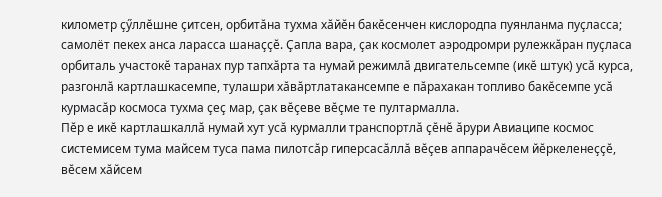километр ҫӳллӗшне ҫитсен, орбитӑна тухма хӑйӗн бакӗсенчен кислородпа пуянланма пуҫласса; самолёт пекех анса ларасса шанаҫҫӗ. Ҫапла вара, ҫак космолет аэродромри рулежкӑран пуҫласа орбиталь участокӗ таранах пур тапхӑрта та нумай режимлӑ двигательсемпе (икӗ штук) усӑ курса, разгонлӑ картлашкасемпе, тулашри хӑвӑртлатакансемпе е пӑрахакан топливо бакӗсемпе усӑ курмасӑр космоса тухма ҫеҫ мар, ҫак вӗҫеве вӗҫме те пултармалла.
Пӗр е икӗ картлашкаллӑ нумай хут усӑ курмалли транспортлӑ ҫӗнӗ ӑрури Авиаципе космос системисем тума майсем туса пама пилотсӑр гиперсасӑллӑ вӗҫев аппарачӗсем йӗркеленеҫҫӗ, вӗсем хӑйсем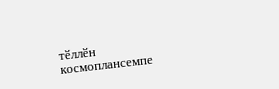тӗллӗн космоплансемпе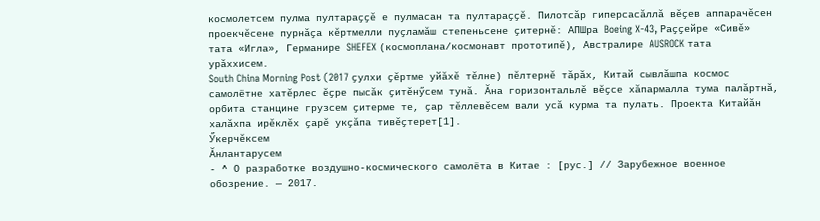космолетсем пулма пултараҫҫӗ е пулмасан та пултараҫҫӗ. Пилотсӑр гиперсасӑллӑ вӗҫев аппарачӗсен проекчӗсене пурнӑҫа кӗртмелли пуҫламӑш степеньсене ҫитернӗ: АПШра Boeing X-43, Раҫҫейре «Сивӗ» тата «Игла», Германире SHEFEX (космоплана/космонавт прототипӗ), Австралире AUSROCK тата урӑххисем.
South China Morning Post (2017 ҫулхи ҫӗртме уйӑхӗ тӗлне) пӗлтернӗ тӑрӑх, Китай сывлӑшпа космос самолётне хатӗрлес ӗҫре пысӑк ҫитӗнӳсем тунӑ. Ӑна горизонтальлӗ вӗҫсе хӑпармалла тума палӑртнӑ, орбита станцине грузсем ҫитерме те, ҫар тӗллевӗсем вали усӑ курма та пулать. Проекта Китайӑн халӑхпа ирӗклӗх ҫарӗ укҫӑпа тивӗҫтерет[1].
Ӳкерчӗксем
Ӑнлантарусем
- ^ О разработке воздушно-космического самолёта в Китае : [рус.] // Зарубежное военное обозрение. — 2017.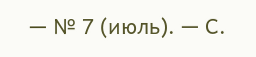— № 7 (июль). — С.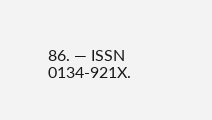86. — ISSN 0134-921X.